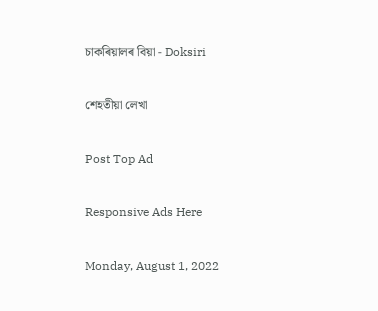চাকৰিয়ালৰ বিয়া - Doksiri

শেহতীয়া লেখা

Post Top Ad

Responsive Ads Here

Monday, August 1, 2022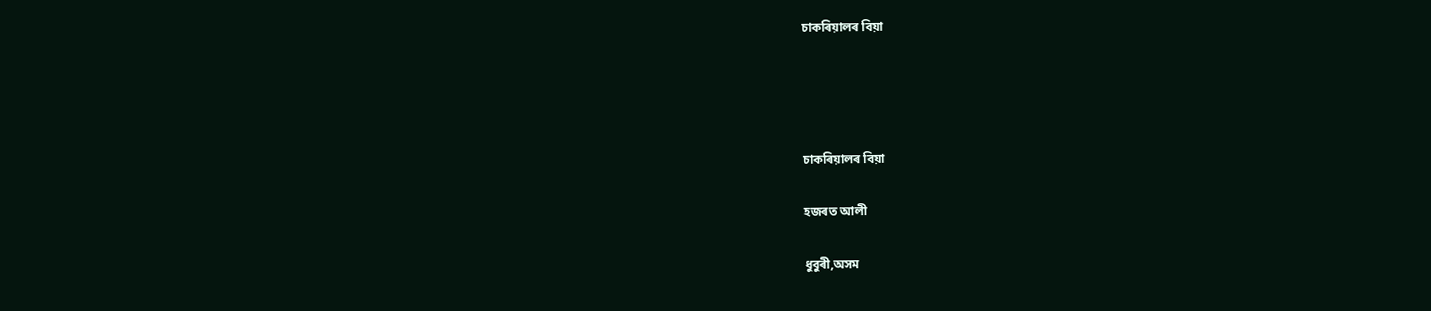চাকৰিয়ালৰ বিয়া




চাকৰিয়ালৰ বিয়া

হজৰত আলী

ধুবুৰী,অসম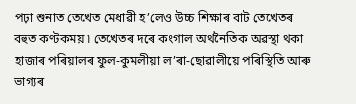পঢ়া শুনাত তেখেত মেধাৱী হ’লেও উচ্চ শিক্ষাৰ বাট তেখেতৰ বহুত কণ্টকময় ৷ তেখেতৰ দৰে কংগাল অৰ্থনৈতিক অৱস্থা থকা হাজাৰ পৰিয়ালৰ ফুল-কুমলীয়া ল’ৰা-ছোৱালীয়ে পৰিস্থিতি আৰু ভাগ্যৰ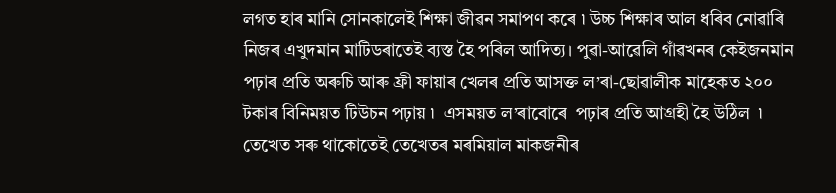লগত হাৰ মানি সোনকালেই শিক্ষা জীৱন সমাপণ কৰে ৷ উচ্চ শিক্ষাৰ আল ধৰিব নোৱাৰি নিজৰ এখুদমান মাটিডৰাতেই ব্যস্ত হৈ পৰিল আদিত্য। পুৱা-আৱেলি গাঁৱখনৰ কেইজনমান  পঢ়াৰ প্ৰতি অৰুচি আৰু ফ্ৰী ফায়াৰ খেলৰ প্ৰতি আসক্ত ল’ৰা-ছোৱালীক মাহেকত ২০০ টকাৰ বিনিময়ত টিউচন পঢ়ায় ৷  এসময়ত ল’ৰাবোৰে  পঢ়াৰ প্ৰতি আগ্ৰহী হৈ উঠিল  ৷ তেখেত সৰু থাকোতেই তেখেতৰ মৰমিয়াল মাকজনীৰ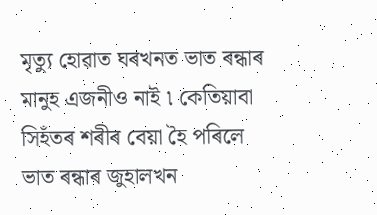মৃত্যু হোৱাত ঘৰখনত ভাত ৰন্ধাৰ মানুহ এজনীও নাই ৷ কেতিয়াবা সিহঁতৰ শৰীৰ বেয়া হৈ পৰিলে ভাত ৰন্ধাৰ জুহালখন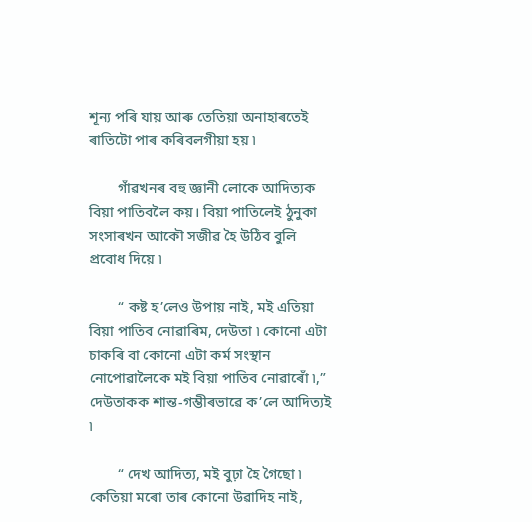শূন্য পৰি যায় আৰু তেতিয়া অনাহাৰতেই  ৰাতিটো পাৰ কৰিবলগীয়া হয় ৷

        গাঁৱখনৰ বহু জ্ঞানী লোকে আদিত্যক বিয়া পাতিবলৈ কয়। বিয়া পাতিলেই ঠুনুকা সংসাৰখন আকৌ সজীৱ হৈ উঠিব বুলি প্ৰবোধ দিয়ে ৷

        “ কষ্ট হ’লেও উপায় নাই, মই এতিয়া বিয়া পাতিব নোৱাৰিম, দেউতা ৷ কোনো এটা চাকৰি বা কোনো এটা কৰ্ম সংস্থান নোপোৱালৈকে মই বিয়া পাতিব নোৱাৰোঁ ৷,” দেউতাকক শান্ত-গম্ভীৰভাৱে ক’লে আদিত্যই ৷

        “ দেখ আদিত্য, মই বুঢ়া হৈ গৈছো ৷ কেতিয়া মৰো তাৰ কোনো উৱাদিহ নাই,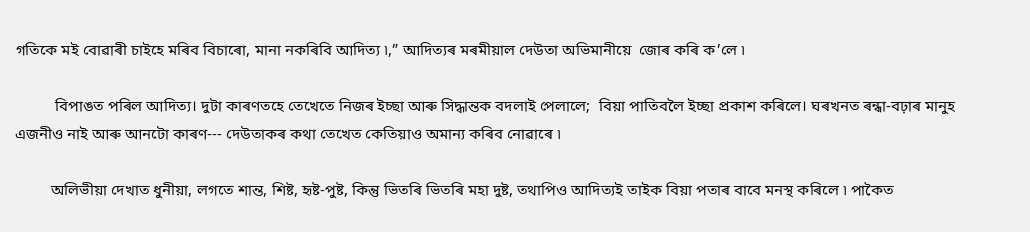গতিকে মই বোৱাৰী চাইহে মৰিব বিচাৰো, মানা নকৰিবি আদিত্য ৷,” আদিত্যৰ মৰমীয়াল দেউতা অভিমানীয়ে  জোৰ কৰি ক’লে ৷

          বিপাঙত পৰিল আদিত্য। দুটা কাৰণতহে তেখেতে নিজৰ ইচ্ছা আৰু সিদ্ধান্তক বদলাই পেলালে;  বিয়া পাতিবলৈ ইচ্ছা প্ৰকাশ কৰিলে। ঘৰখনত ৰন্ধা-বঢ়াৰ মানুহ এজনীও নাই আৰু আনটো কাৰণ--- দেউতাকৰ কথা তেখেত কেতিয়াও অমান্য কৰিব নোৱাৰে ৷

         অলিভীয়া দেখাত ধুনীয়া, লগতে শান্ত, শিষ্ট, হৃষ্ট-পুষ্ট, কিন্তু ভিতৰি ভিতৰি মহা দুষ্ট, তথাপিও আদিত্যই তাইক বিয়া পতাৰ বাবে মনস্থ কৰিলে ৷ পাকৈত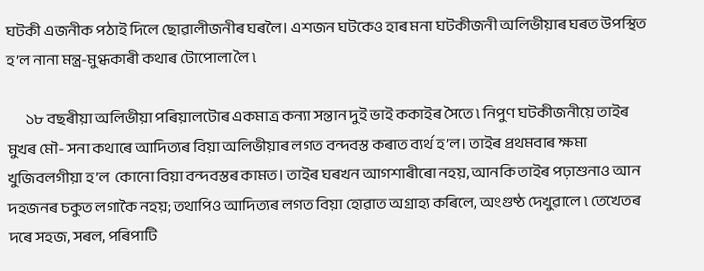ঘটকী এজনীক পঠাই দিলে ছোৱালীজনীৰ ঘৰলৈ। এশজন ঘটকেও হাৰ মনা ঘটকীজনী অলিভীয়াৰ ঘৰত উপস্থিত হ’ল নানা মন্ত্ৰ-মুগ্ধকাৰী কথাৰ টোপোলা লৈ ৷

       ১৮ বছৰীয়া অলিভীয়া পৰিয়ালটোৰ একমাত্ৰ কন্যা সন্তান দুই ভাই ককাইৰ সৈতে ৷ নিপুণ ঘটকীজনীয়ে তাইৰ মুখৰ মৌ- সনা কথাৰে আদিত্যৰ বিয়া অলিভীয়াৰ লগত বন্দবস্ত কৰাত ব্যৰ্থ হ’ল। তাইৰ প্ৰথমবাৰ ক্ষমা খুজিবলগীয়া হ’ল  কোনো বিয়া বন্দবস্তৰ কামত। তাইৰ ঘৰখন আগশাৰীৰো নহয়, আনকি তাইৰ পঢ়াশুনাও আন দহজনৰ চকুত লগাকৈ নহয়; তথাপিও আদিত্যৰ লগত বিয়া হোৱাত অগ্ৰাহ্য কৰিলে, অংগুষ্ঠ দেখুৱালে ৷ তেখেতৰ দৰে সহজ, সৰল, পৰিপাটি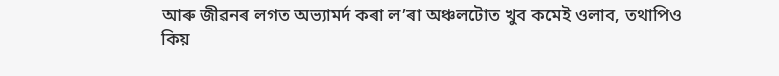আৰু জীৱনৰ লগত অভ্যামৰ্দ কৰা ল’ৰা অঞ্চলটোত খুব কমেই ওলাব, তথাপিও কিয়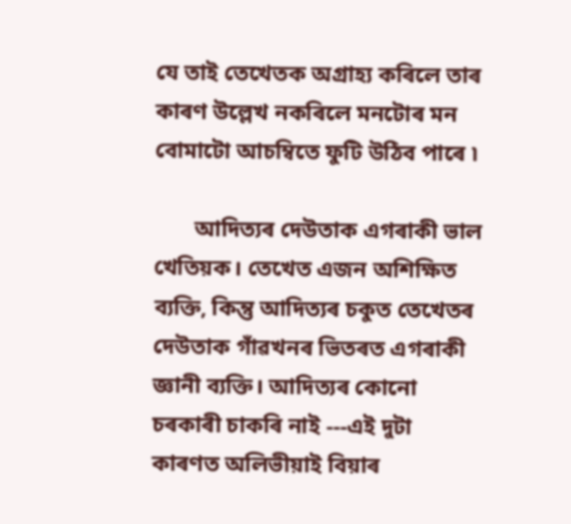যে তাই তেখেতক অগ্ৰাহ্য কৰিলে তাৰ কাৰণ উল্লেখ নকৰিলে মনটোৰ মন বোমাটো আচম্বিতে ফুটি উঠিব পাৰে ৷

       আদিত্যৰ দেউতাক এগৰাকী ভাল খেতিয়ক। তেখেত এজন অশিক্ষিত ব্যক্তি, কিন্তু আদিত্যৰ চকুত তেখেতৰ দেউতাক গাঁৱখনৰ ভিতৰত এগৰাকী জ্ঞানী ব্যক্তি। আদিত্যৰ কোনো চৰকাৰী চাকৰি নাই ---এই দুটা কাৰণত অলিভীয়াই বিয়াৰ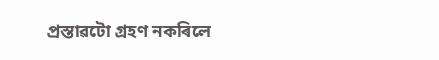প্ৰস্তাৱটো গ্ৰহণ নকৰিলে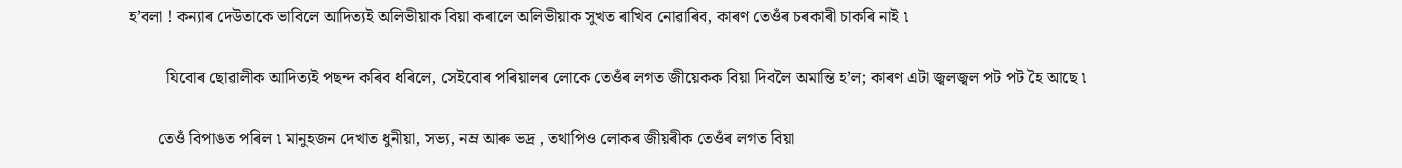হ’বলা ! কন্যাৰ দেউতাকে ভাবিলে আদিত্যই অলিভীয়াক বিয়া কৰালে অলিভীয়াক সুখত ৰাখিব নোৱাৰিব, কাৰণ তেওঁৰ চৰকাৰী চাকৰি নাই ৷

         যিবোৰ ছোৱালীক আদিত্যই পছন্দ কৰিব ধৰিলে, সেইবোৰ পৰিয়ালৰ লোকে তেওঁৰ লগত জীয়েকক বিয়া দিবলৈ অমান্তি হ’ল; কাৰণ এটা জ্বলজ্বল পট পট হৈ আছে ৷

       তেওঁ বিপাঙত পৰিল ৷ মানুহজন দেখাত ধুনীয়া, সভ্য, নম্ৰ আৰু ভদ্ৰ , তথাপিও লোকৰ জীয়ৰীক তেওঁৰ লগত বিয়া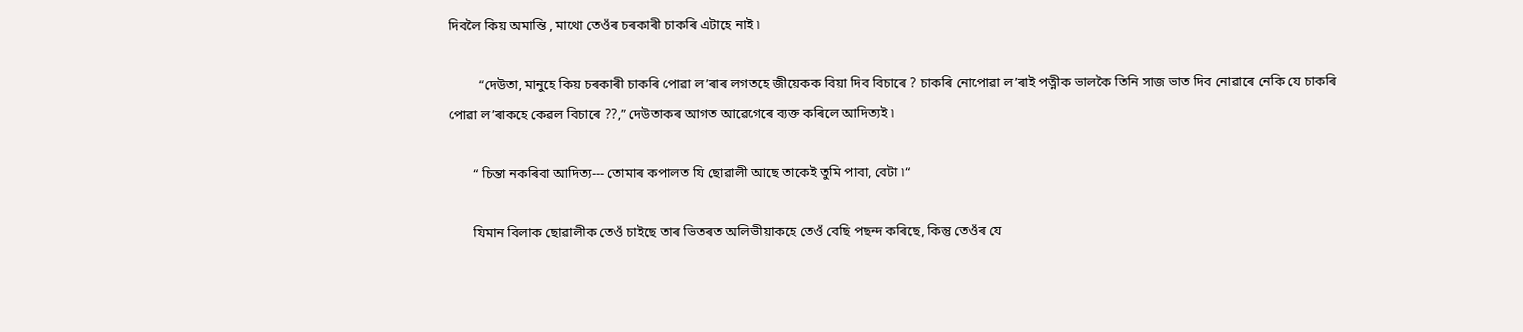দিবলৈ কিয় অমান্তি , মাথো তেওঁৰ চৰকাৰী চাকৰি এটাহে নাই ৷

         “দেউতা, মানুহে কিয় চৰকাৰী চাকৰি পোৱা ল’ৰাৰ লগতহে জীয়েকক বিয়া দিব বিচাৰে ? চাকৰি নোপোৱা ল’ৰাই পত্নীক ভালকৈ তিনি সাজ ভাত দিব নোৱাৰে নেকি যে চাকৰি পোৱা ল’ৰাকহে কেৱল বিচাৰে ??,” দেউতাকৰ আগত আৱেগেৰে ব্যক্ত কৰিলে আদিত্যই ৷

       “ চিন্তা নকৰিবা আদিত্য--- তোমাৰ কপালত যি ছোৱালী আছে তাকেই তুমি পাবা, বেটা ৷“

       যিমান বিলাক ছোৱালীক তেওঁ চাইছে তাৰ ভিতৰত অলিভীয়াকহে তেওঁ বেছি পছন্দ কৰিছে, কিন্তু তেওঁৰ যে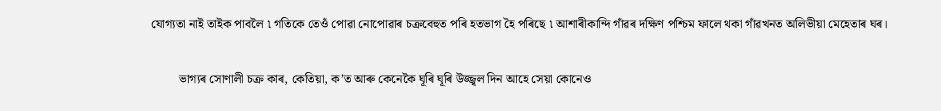যোগ্যতা নাই তাইক পাবলৈ ৷ গতিকে তেওঁ পোৱা নোপোৱাৰ চক্ৰবেহুত পৰি হতভাগ হৈ পৰিছে ৷ আশাৰীকান্দি গাঁৱৰ দক্ষিণ পশ্চিম ফালে থকা গাঁৱখনত অলিভীয়া মেহেতাৰ ঘৰ।

         ভাগ্যৰ সোণালী চক্ৰ কাৰ, কেতিয়া, ক’ত আৰু কেনেকৈ ঘূৰি ঘূৰি উজ্জ্বল দিন আহে সেয়া কোনেও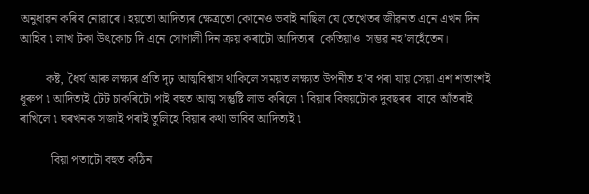অনুধাৱন কৰিব নোৱাৰে। হয়তো আদিত্যৰ ক্ষেত্ৰতো কোনেও ভবাই নাছিল যে তেখেতৰ জীৱনত এনে এখন দিন আহিব ৷ লাখ টকা উৎকোচ দি এনে সোণালী দিন ক্ৰয় কৰাটো আদিত্যৰ  কেতিয়াও  সম্ভৱ নহ’লহেঁতেন।

        কষ্ট, ধৈৰ্য আৰু লক্ষ্যৰ প্ৰতি দৃঢ় আত্মবিশ্বাস থাকিলে সময়ত লক্ষ্যত উপনীত হ’ব পৰা যায় সেয়া এশ শতাংশই ধূৰুপ ৷ আদিত্যই টেট চাকৰিটো পাই বহুত আত্ম সন্তুষ্টি লাভ কৰিলে ৷ বিয়াৰ বিষয়টোক দুবছৰৰ  বাবে আঁতৰাই ৰাখিলে ৷ ঘৰখনক সজাই পৰাই তুলিহে বিয়াৰ কথা ভাবিব আদিত্যই ৷

          বিয়া পতাটো বহুত কঠিন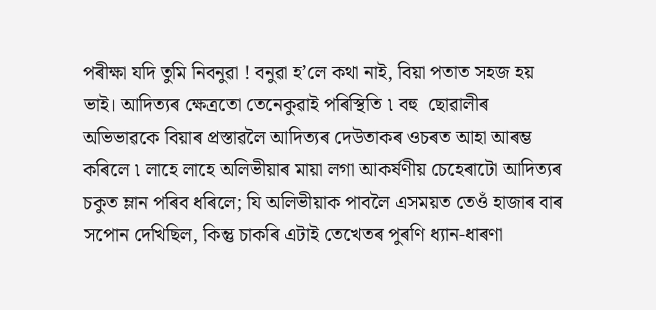পৰীক্ষা যদি তুমি নিবনুৱা ! বনুৱা হ’লে কথা নাই, বিয়া পতাত সহজ হয় ভাই। আদিত্যৰ ক্ষেত্ৰতো তেনেকুৱাই পৰিস্থিতি ৷ বহু  ছোৱালীৰ অভিভাৱকে বিয়াৰ প্ৰস্তাৱলৈ আদিত্যৰ দেউতাকৰ ওচৰত আহা আৰম্ভ কৰিলে ৷ লাহে লাহে অলিভীয়াৰ মায়া লগা আকৰ্ষণীয় চেহেৰাটো আদিত্যৰ চকুত ম্লান পৰিব ধৰিলে; যি অলিভীয়াক পাবলৈ এসময়ত তেওঁ হাজাৰ বাৰ সপোন দেখিছিল, কিন্তু চাকৰি এটাই তেখেতৰ পুৰণি ধ্যান-ধাৰণা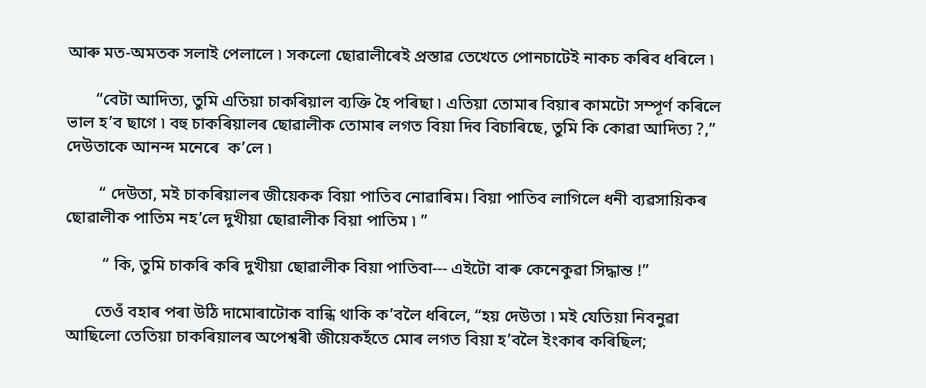আৰু মত-অমতক সলাই পেলালে ৷ সকলো ছোৱালীৰেই প্ৰস্তাৱ তেখেতে পোনচাটেই নাকচ কৰিব ধৰিলে ৷

       “বেটা আদিত্য, তুমি এতিয়া চাকৰিয়াল ব্যক্তি হৈ পৰিছা ৷ এতিয়া তোমাৰ বিয়াৰ কামটো সম্পূৰ্ণ কৰিলে ভাল হ’ব ছাগে ৷ বহু চাকৰিয়ালৰ ছোৱালীক তোমাৰ লগত বিয়া দিব বিচাৰিছে, তুমি কি কোৱা আদিত্য ?,” দেউতাকে আনন্দ মনেৰে  ক’লে ৷

        “ দেউতা, মই চাকৰিয়ালৰ জীয়েকক বিয়া পাতিব নোৱাৰিম। বিয়া পাতিব লাগিলে ধনী ব্যৱসায়িকৰ  ছোৱালীক পাতিম নহ’লে দুখীয়া ছোৱালীক বিয়া পাতিম ৷ ”

         “ কি, তুমি চাকৰি কৰি দুখীয়া ছোৱালীক বিয়া পাতিবা--- এইটো বাৰু কেনেকুৱা সিদ্ধান্ত !”

       তেওঁ বহাৰ পৰা উঠি দামোৰাটোক বান্ধি থাকি ক’বলৈ ধৰিলে, “হয় দেউতা ৷ মই যেতিয়া নিবনুৱা আছিলো তেতিয়া চাকৰিয়ালৰ অপেশ্বৰী জীয়েকহঁতে মোৰ লগত বিয়া হ’বলৈ ইংকাৰ কৰিছিল;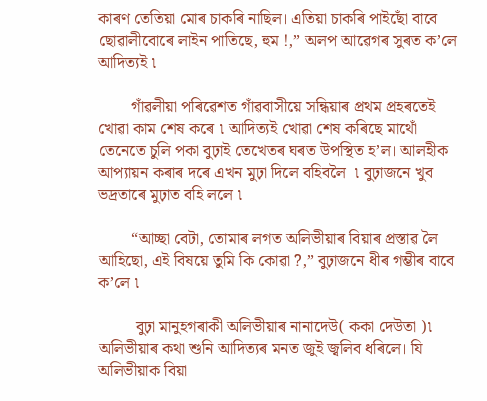কাৰণ তেতিয়া মোৰ চাকৰি নাছিল। এতিয়া চাকৰি পাইছোঁ বাবে ছোৱালীবোৰে লাইন পাতিছে, হুম !,” অলপ আৱেগৰ সুৰত ক’লে আদিত্যই ৷

        গাঁৱলীয়া পৰিৱেশত গাঁৱবাসীয়ে সন্ধিয়াৰ প্ৰথম প্ৰহৰতেই খোৱা কাম শেষ কৰে ৷ আদিত্যই খোৱা শেষ কৰিছে মাথোঁ তেনেতে চুলি পকা বুঢ়াই তেখেতৰ ঘৰত উপস্থিত হ’ল। আলহীক আপ্যায়ন কৰাৰ দৰে এখন মুঢ়া দিলে বহিবলৈ  ৷ বুঢ়াজনে খুব ভদ্ৰতাৰে মুঢ়াত বহি ললে ৷

        “আচ্ছা বেটা, তোমাৰ লগত অলিভীয়াৰ বিয়াৰ প্ৰস্তাৱ লৈ আহিছো, এই বিষয়ে তুমি কি কোৱা ?,” বুঢ়াজনে ধীৰ গম্ভীৰ বাবে ক’লে ৷

         বুঢ়া মানুহগৰাকী অলিভীয়াৰ নানাদেউ( ককা দেউতা )৷ অলিভীয়াৰ কথা শুনি আদিত্যৰ মনত জুই জ্বলিব ধৰিলে। যি অলিভীয়াক বিয়া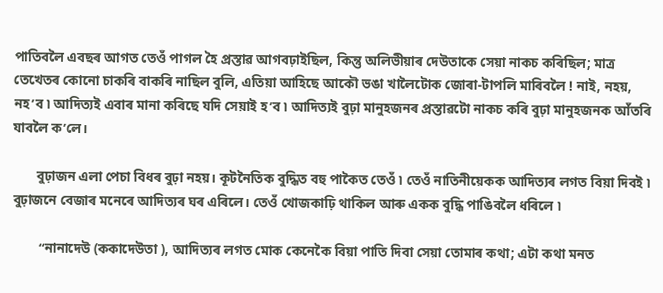পাতিবলৈ এবছৰ আগত তেওঁ পাগল হৈ প্ৰস্তাৱ আগবঢ়াইছিল, কিন্তু অলিভীয়াৰ দেউতাকে সেয়া নাকচ কৰিছিল; মাত্ৰ তেখেতৰ কোনো চাকৰি বাকৰি নাছিল বুলি, এতিয়া আহিছে আকৌ ভঙা খালৈটোক জোৰা-টাপলি মাৰিবলৈ ! নাই, নহয়, নহ’ব ৷ আদিত্যই এবাৰ মানা কৰিছে যদি সেয়াই হ’ব ৷ আদিত্যই বুঢ়া মানুহজনৰ প্ৰস্তাৱটো নাকচ কৰি বুঢ়া মানুহজনক আঁতৰি যাবলৈ ক’লে।

       বুঢ়াজন এলা পেচা বিধৰ বুঢ়া নহয়। কূটনৈতিক বুদ্ধিত বহু পাকৈত তেওঁ ৷ তেওঁ নাতিনীয়েকক আদিত্যৰ লগত বিয়া দিবই ৷ বুঢ়াজনে বেজাৰ মনেৰে আদিত্যৰ ঘৰ এৰিলে। তেওঁ খোজকাঢ়ি থাকিল আৰু একক বুদ্ধি পাঙিবলৈ ধৰিলে ৷

        “নানাদেউ (ককাদেউতা ), আদিত্যৰ লগত মোক কেনেকৈ বিয়া পাতি দিবা সেয়া তোমাৰ কথা; এটা কথা মনত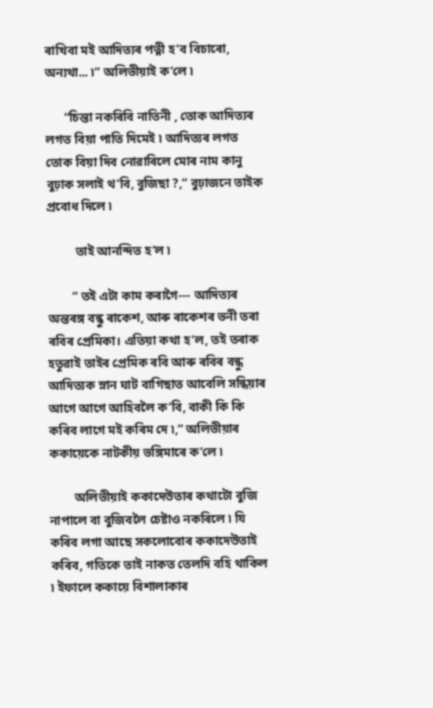ৰাখিবা মই আদিত্যৰ পত্নী হ’ব বিচাৰো, অন্যথা... ৷” অলিভীয়াই ক’লে ৷

      “চিন্তা নকৰিবি নাতিনী , তোক আদিত্যৰ লগত বিয়া পাতি দিমেই ৷ আদিত্যৰ লগত তোক বিয়া দিব নোৱাৰিলে মোৰ নাম কানু বুঢ়াক সলাই থ’বি, বুজিছা ?,” বুঢ়াজনে তাইক প্ৰবোধ দিলে ৷

         তাই আনন্দিত হ’ল ৷

        “ তই এটা কাম কৰাগৈ--- আদিত্যৰ অন্তৰঙ্গ বন্ধু ৰাকেশ, আৰু ৰাকেশৰ ভনী তৰা ৰবিৰ প্ৰেমিকা। এতিয়া কথা হ’ল, তই তৰাক হতুৱাই তাইৰ প্ৰেমিক ৰবি আৰু ৰবিৰ বন্ধু আদিত্যক স্নান ঘাট বাগিছাত আবেলি সন্ধিয়াৰ আগে আগে আহিবলৈ ক’বি, বাকী কি কি কৰিব লাগে মই কৰিম দে ৷,” অলিভীয়াৰ ককায়েকে নাটকীয় ভঙ্গিমাৰে ক’লে ৷

        অলিভীয়াই ককাদেউতাৰ কথাটো বুজি নাপালে বা বুজিবলৈ চেষ্টাও নকৰিলে ৷ যি কৰিব লগা আছে সকলোবোৰ ককাদেউতাই কৰিব, গতিকে তাই নাকত তেলদি বহি থাকিল ৷ ইফালে ককায়ে বিশালাকাৰ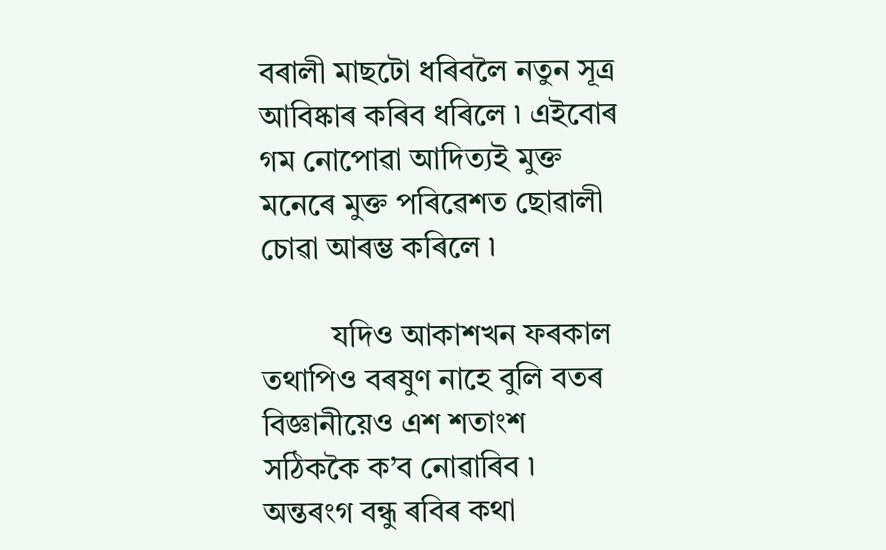বৰালী মাছটো ধৰিবলৈ নতুন সূত্ৰ আবিষ্কাৰ কৰিব ধৰিলে ৷ এইবোৰ গম নোপোৱা আদিত্যই মুক্ত মনেৰে মুক্ত পৰিৱেশত ছোৱালী চোৱা আৰম্ভ কৰিলে ৷

         যদিও আকাশখন ফৰকাল তথাপিও বৰষুণ নাহে বুলি বতৰ বিজ্ঞানীয়েও এশ শতাংশ সঠিককৈ ক’ব নোৱাৰিব ৷ অন্তৰংগ বন্ধু ৰবিৰ কথা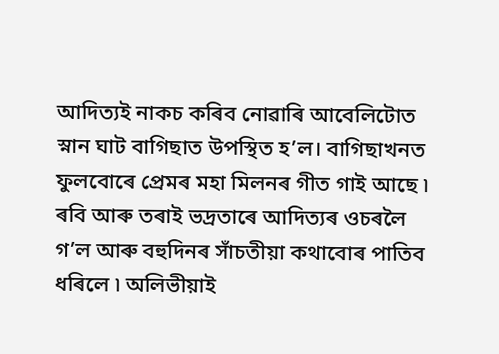আদিত্যই নাকচ কৰিব নোৱাৰি আবেলিটোত স্নান ঘাট বাগিছাত উপস্থিত হ’ল। বাগিছাখনত ফুলবোৰে প্ৰেমৰ মহা মিলনৰ গীত গাই আছে ৷ ৰবি আৰু তৰাই ভদ্ৰতাৰে আদিত্যৰ ওচৰলৈ গ’ল আৰু বহুদিনৰ সাঁচতীয়া কথাবোৰ পাতিব ধৰিলে ৷ অলিভীয়াই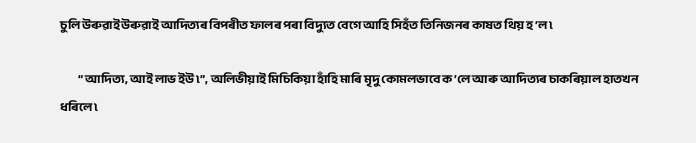চুলি উৰুৱাই উৰুৱাই আদিত্যৰ বিপৰীত ফালৰ পৰা বিদ্যুত বেগে আহি সিহঁত তিনিজনৰ কাষত থিয় হ’ল ৷

         “ আদিত্য, আই লাভ ইউ ৷”, অলিভীয়াই মিচিকিয়া হাঁহি মাৰি মৃদু কোমলভাবে ক’লে আৰু আদিত্যৰ চাকৰিয়াল হাতখন ধৰিলে ৷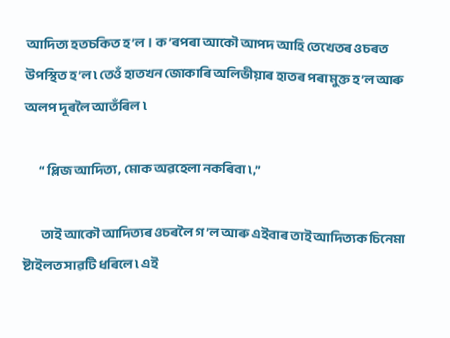আদিত্য হতচকিত হ’ল। ক’ৰপৰা আকৌ আপদ আহি তেখেতৰ ওচৰত উপস্থিত হ’ল ৷ তেওঁ হাতখন জোকাৰি অলিভীয়াৰ হাতৰ পৰা মুক্ত হ’ল আৰু অলপ দূৰলৈ আতঁৰিল ৷

       “ প্লিজ আদিত্য, মোক অৱহেলা নকৰিবা ৷,”

        তাই আকৌ আদিত্যৰ ওচৰলৈ গ’ল আৰু এইবাৰ তাই আদিত্যক চিনেমা ষ্টাইলত সাৱটি ধৰিলে ৷ এই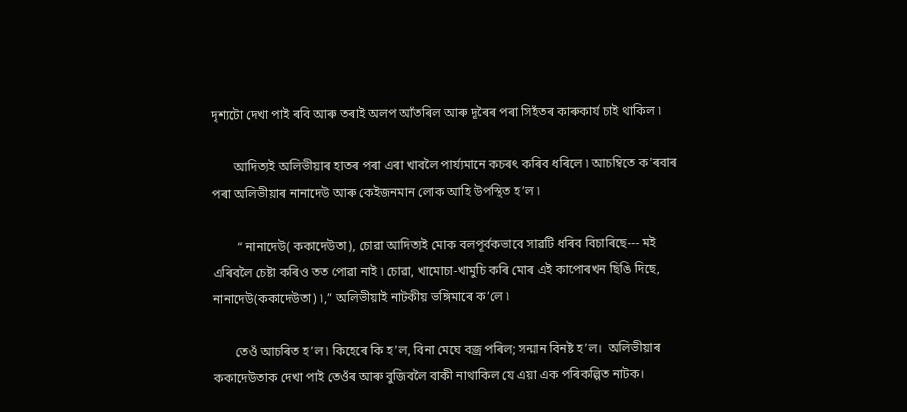দৃশ্যটো দেখা পাই ৰবি আৰু তৰাই অলপ আঁতৰিল আৰু দূৰৈৰ পৰা সিহঁতৰ কাৰুকাৰ্য চাই থাকিল ৷

       আদিত্যই অলিভীয়াৰ হাতৰ পৰা এৰা খাবলৈ পাৰ্য্যমানে কচৰৎ কৰিব ধৰিলে ৷ আচম্বিতে ক’ৰবাৰ পৰা অলিভীয়াৰ নানাদেউ আৰু কেইজনমান লোক আহি উপস্থিত হ’ল ৷

        “ নানাদেউ( ককাদেউতা), চোৱা আদিত্যই মোক বলপূৰ্বকভাবে সাৱটি ধৰিব বিচাৰিছে--- মই এৰিবলৈ চেষ্টা কৰিও তত পোৱা নাই ৷ চোৱা, খামোচা-খামুচি কৰি মোৰ এই কাপোৰখন ছিঙি দিছে, নানাদেউ(ককাদেউতা) ৷,” অলিভীয়াই নাটকীয় ভঙ্গিমাৰে ক’লে ৷

       তেওঁ আচৰিত হ’ল ৷ কিহেৰে কি হ’ল, বিনা মেঘে বজ্ৰ পৰিল; সন্মান বিনষ্ট হ’ল।  অলিভীয়াৰ ককাদেউতাক দেখা পাই তেওঁৰ আৰু বুজিবলৈ বাকী নাথাকিল যে এয়া এক পৰিকল্পিত নাটক।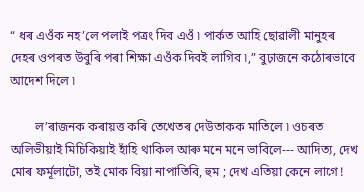“ ধৰ এওঁক নহ’লে পলাই পত্ৰং দিব এওঁ ৷ পাৰ্কত আহি ছোৱালী মানুহৰ দেহৰ ওপৰত উবুৰি পৰা শিক্ষা এওঁক দিবই লাগিব ৷,” বুঢ়াজনে কঠোৰভাবে আদেশ দিলে ৷

        ল’ৰাজনক কৰায়ত্ত কৰি তেখেতৰ দেউতাকক মাতিলে ৷ ওচৰত অলিভীয়াই মিচিকিয়াই হাঁহি থাকিল আৰু মনে মনে ভাবিলে--- আদিত্য, দেখ মোৰ ফৰ্মূলাটো, তই মোক বিয়া নাপাতিবি, হুম ; দেখ এতিয়া কেনে লাগে !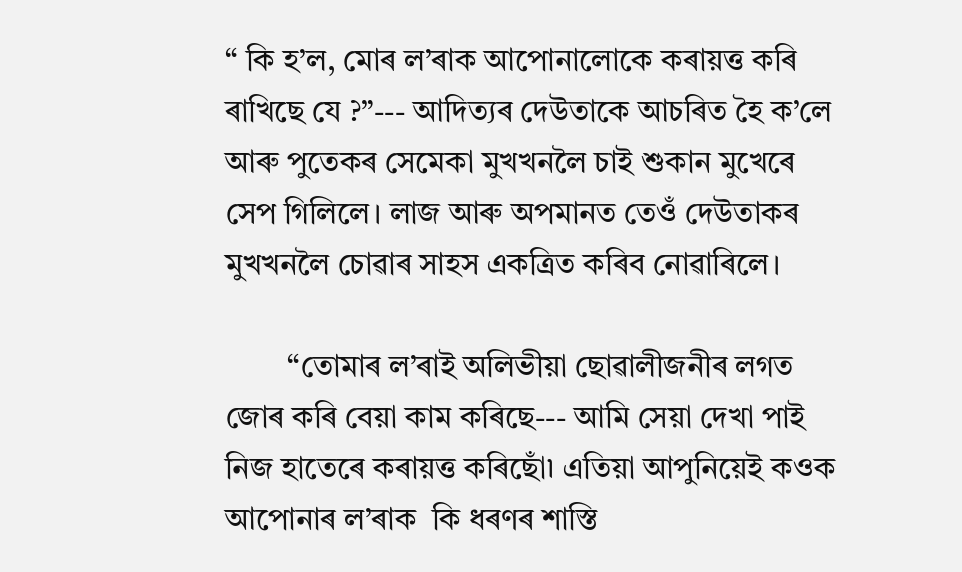“ কি হ’ল, মোৰ ল’ৰাক আপোনালোকে কৰায়ত্ত কৰি ৰাখিছে যে ?”--- আদিত্যৰ দেউতাকে আচৰিত হৈ ক’লে আৰু পুতেকৰ সেমেকা মুখখনলৈ চাই শুকান মুখেৰে সেপ গিলিলে। লাজ আৰু অপমানত তেওঁ দেউতাকৰ মুখখনলৈ চোৱাৰ সাহস একত্ৰিত কৰিব নোৱাৰিলে।

        “তোমাৰ ল’ৰাই অলিভীয়া ছোৱালীজনীৰ লগত জোৰ কৰি বেয়া কাম কৰিছে--- আমি সেয়া দেখা পাই নিজ হাতেৰে কৰায়ত্ত কৰিছোঁ৷ এতিয়া আপুনিয়েই কওক আপোনাৰ ল’ৰাক  কি ধৰণৰ শাস্তি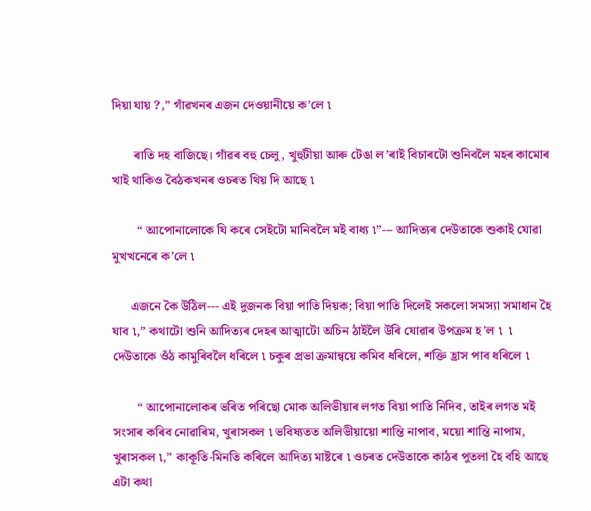দিয়া যায় ?,” গাঁৱখনৰ এজন দেওয়ানীয়ে ক’লে ৷

       ৰাতি দহ বাজিছে। গাঁৱৰ বহু চেলু, খুহুটীয়া আৰু টেঙা ল’ৰাই বিচাৰটো শুনিবলৈ মহৰ কামোৰ খাই থাকিও বৈঠকখনৰ ওচৰত থিয় দি আছে ৷

        “ আপোনালোকে যি কৰে সেইটো মানিবলৈ মই বাধ্য ৷”--- আদিত্যৰ দেউতাকে শুকাই যোৱা মুখখনেৰে ক’লে ৷

      এজনে কৈ উঠিল--- এই দুজনক বিয়া পাতি দিয়ক; বিয়া পাতি দিলেই সকলো সমস্যা সমাধান হৈ যাব ৷,” কথাটো শুনি আদিত্যৰ দেহৰ আত্মাটো অচিন ঠাইলৈ উৰি যোৱাৰ উপক্ৰম হ’ল ৷  ৷ দেউতাকে ওঁঠ কামুৰিবলৈ ধৰিলে ৷ চকুৰ প্ৰভা ক্ৰমান্বয়ে কমিব ধৰিলে, শক্তি হ্ৰাস পাব ধৰিলে ৷

        “ আপোনালোকৰ ভৰিত পৰিছো মোক অলিভীয়াৰ লগত বিয়া পাতি নিদিব, তাইৰ লগত মই সংসাৰ কৰিব নোৱাৰিম, খুৰাসকল ৷ ভবিষ্যতত অলিভীয়ায়ো শান্তি নাপাব, ময়ো শান্তি নাপাম, খুৰাসকল ৷,” কাকূতি-মিনতি কৰিলে আদিত্য মাষ্টৰে ৷ ওচৰত দেউতাকে কাঠৰ পুতলা হৈ বহি আছে  এটা কথা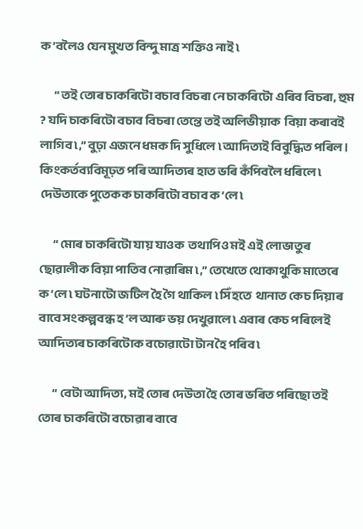ক’বলৈও যেন মুখত বিন্দু মাত্ৰ শক্তিও নাই ৷

       “ তই তোৰ চাকৰিটো বচাব বিচৰা নে চাকৰিটো এৰিব বিচৰা, হুম ? যদি চাকৰিটো বচাব বিচৰা তেন্তে তই অলিভীয়াক  বিয়া কৰাবই লাগিব ৷,” বুঢ়া এজনে ধমক দি সুধিলে ৷ আদিত্যই বিবুদ্ধিত পৰিল। কিংকৰ্তব্যবিমূঢ়ত পৰি আদিত্যৰ হাত ভৰি কঁপিবলৈ ধৰিলে ৷ দেউতাকে পুতেকক চাকৰিটো বচাব ক’লে ৷

       “ মোৰ চাকৰিটো যায় যাওক  তথাপিও মই এই লোভাতুৰ ছোৱালীক বিয়া পাতিব নোৱাৰিম ৷,” তেখেতে থোকাথুকি মাতেৰে ক’লে ৷ ঘটনাটো জটিল হৈ গৈ থাকিল ৷ সিঁহতে  থানাত কেচ দিয়াৰ বাবে সংকল্পবন্ধ হ’ল আৰু ভয় দেখুৱালে ৷ এবাৰ কেচ পৰিলেই আদিত্যৰ চাকৰিটোক বচোৱাটো টান হৈ পৰিব ৷

       “ বেটা আদিত্য, মই তোৰ দেউতা হৈ তোৰ ভৰিত পৰিছো তই তোৰ চাকৰিটো বচোৱাৰ বাবে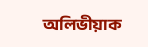অলিভীয়াক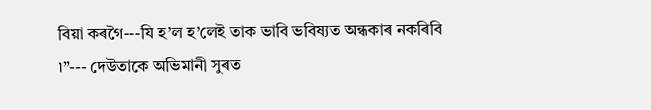বিয়া কৰগৈ---যি হ’ল হ’লেই তাক ভাবি ভবিষ্যত অন্ধকাৰ নকৰিবি ৷”--- দেউতাকে অভিমানী সুৰত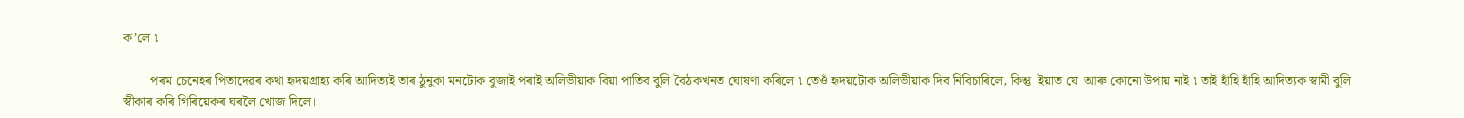ক’লে ৷

        পৰম চেনেহৰ পিতাদেৱৰ কথা হৃদয়গ্ৰাহ্য কৰি আদিত্যই তাৰ ঠুনুকা মনটোক বুজাই পৰাই অলিভীয়াক বিয়া পাতিব বুলি বৈঠকখনত ঘোষণা কৰিলে ৷ তেওঁ হৃদয়টোক অলিভীয়াক দিব নিবিচাৰিলে, কিন্তু  ইয়াত যে  আৰু কোনো উপায় নাই ৷ তাই হাঁহি হাঁহি আদিত্যক স্বামী বুলি স্বীকাৰ কৰি গিৰিয়েকৰ ঘৰলৈ খোজ দিলে।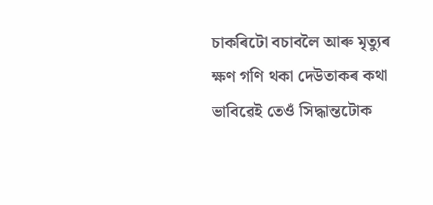চাকৰিটো বচাবলৈ আৰু মৃত্যুৰ ক্ষণ গণি থকা দেউতাকৰ কথা ভাবিৱেই তেওঁ সিদ্ধান্তটোক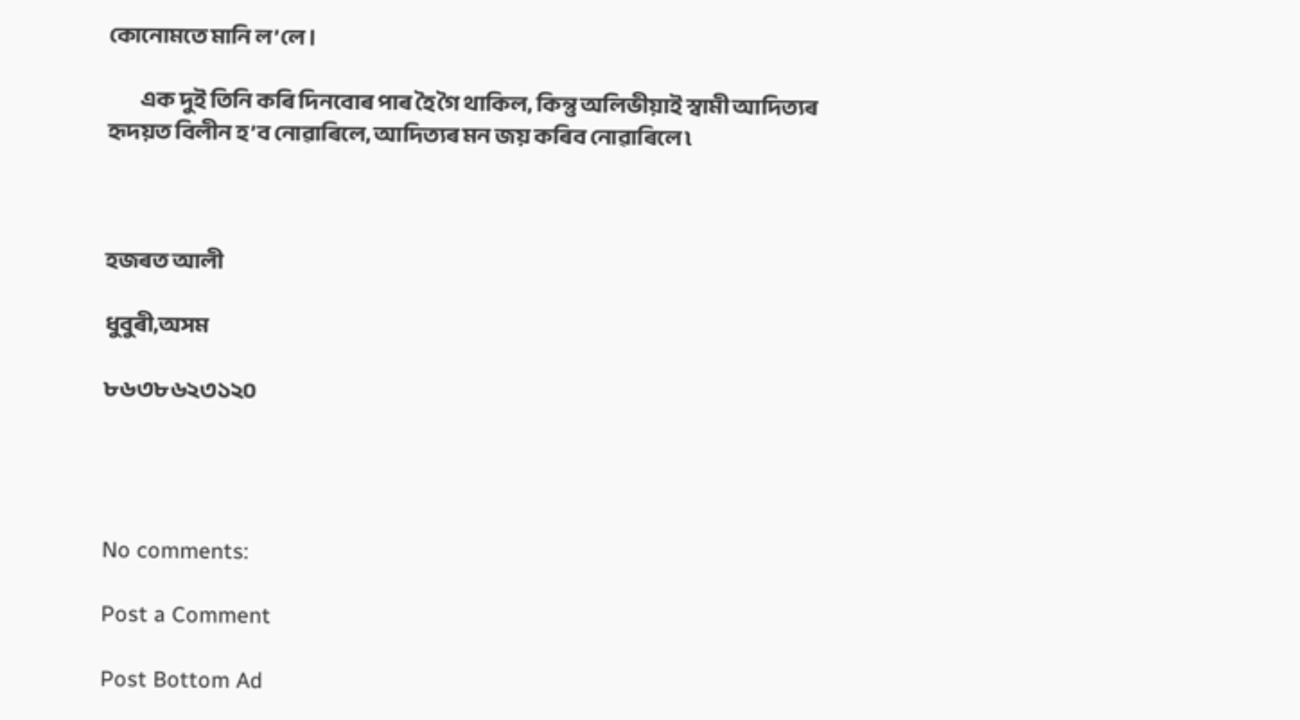কোনোমতে মানি ল’লে।

         এক দুই তিনি কৰি দিনবোৰ পাৰ হৈ গৈ থাকিল, কিন্তু অলিভীয়াই স্বামী আদিত্যৰ হৃদয়ত বিলীন হ’ব নোৱাৰিলে, আদিত্যৰ মন জয় কৰিব নোৱাৰিলে ৷



হজৰত আলী

ধুবুৰী,অসম

৮৬৩৮৬২৩১২০




No comments:

Post a Comment

Post Bottom Ad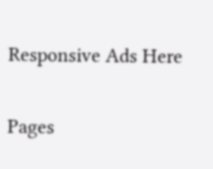Responsive Ads Here

Pages